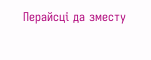Перайсці да зместу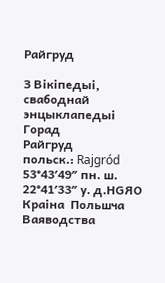Райгруд

З Вікіпедыі, свабоднай энцыклапедыі
Горад
Райгруд
польск.: Rajgród
53°43′49″ пн. ш. 22°41′33″ у. д.HGЯO
Краіна  Польшча
Ваяводства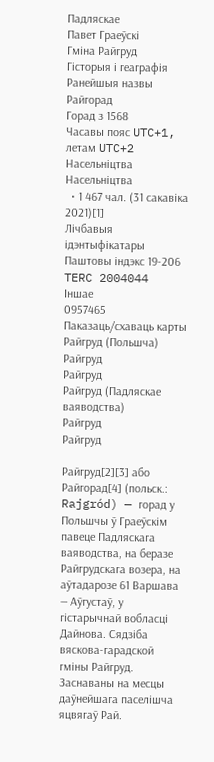Падляскае
Павет Граеўскі
Гміна Райгруд
Гісторыя і геаграфія
Ранейшыя назвы Райгорад
Горад з 1568
Часавы пояс UTC+1, летам UTC+2
Насельніцтва
Насельніцтва
  • 1 467 чал. (31 сакавіка 2021)[1]
Лічбавыя ідэнтыфікатары
Паштовы індэкс 19-206
TERC 2004044
Іншае
0957465
Паказаць/схаваць карты
Райгруд (Польшча)
Райгруд
Райгруд
Райгруд (Падляскае ваяводства)
Райгруд
Райгруд

Райгруд[2][3] або Райгорад[4] (польск.: Rajgród) — горад у Польшчы ў Граеўскім павеце Падляскага ваяводства, на беразе Райгрудскага возера, на аўтадарозе 61 Варшава — Аўгустаў, у гістарычнай вобласці Дайнова. Сядзіба вяскова-гарадской гміны Райгруд. Заснаваны на месцы даўнейшага паселішча яцвягаў Рай.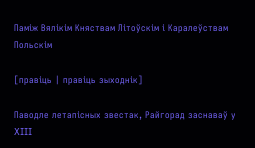Паміж Вялікім Княствам Літоўскім і Каралеўствам Польскім

[правіць | правіць зыходнік]

Паводле летапісных звестак, Райгорад заснаваў у XIII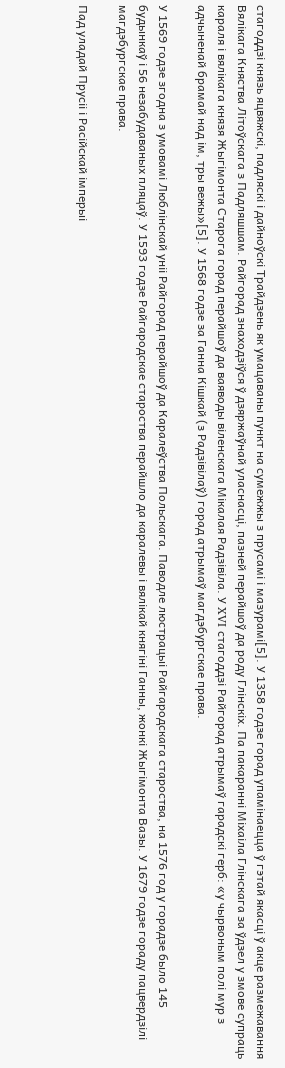стагоддзі князь яцвяжскі, падляскі і дайноўскі Трайдзень як умацаваны пункт на сумежжы з прусамі і мазурамі[5]. У 1358 годзе горад упамінаецца ў гэтай якасці ў акце размежавання Вялікага Княства Літоўскага з Падляшшам. Райгорад знаходзіўся ў дзяржаўнай уласнасці, пазней перайшоў да роду Глінскіх. Па пакаранні Міхаіла Глінскага за ўдзел у змове супраць караля і вялікага князя Жыгімонта Старога горад перайшоў да ваяводы віленскага Мікалая Радзівіла. У XVI стагоддзі Райгорад атрымаў гарадскі герб: «у чырвоным полі мур з адчыненай брамай над ім, тры вежы»[5]. У 1568 годзе за Ганна Кішкай (з Радзівілаў) горад атрымаў магдэбургскае права.

У 1569 годзе згодна з умовамі Люблінскай уніі Райгорад перайшоў да Каралеўства Польскага. Паводле люстрацыі Райгародскага староства, на 1576 год у горадзе было 145 будынкаў і 56 незабудаваных пляцаў. У 1593 годзе Райгародскае староства перайшло да каралевы і вялікай княгіні Ганны, жонкі Жыгімонта Вазы. У 1679 годзе гораду пацвердзілі магдэбургскае права.

Пад уладай Прусіі і Расійскай імперыі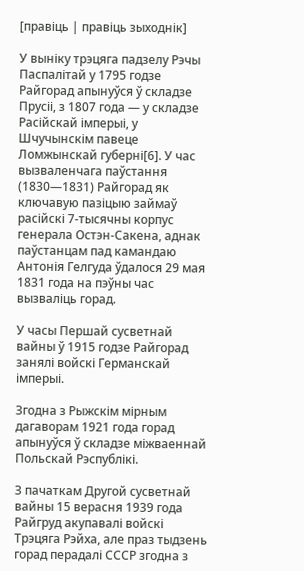[правіць | правіць зыходнік]

У выніку трэцяга падзелу Рэчы Паспалітай у 1795 годзе Райгорад апынуўся ў складзе Прусіі, з 1807 года — у складзе Расійскай імперыі, у Шчучынскім павеце Ломжынскай губерні[6]. У час вызваленчага паўстання (1830—1831) Райгорад як ключавую пазіцыю займаў расійскі 7-тысячны корпус генерала Остэн-Сакена, аднак паўстанцам пад камандаю Антонія Гелгуда ўдалося 29 мая 1831 года на пэўны час вызваліць горад.

У часы Першай сусветнай вайны ў 1915 годзе Райгорад занялі войскі Германскай імперыі.

Згодна з Рыжскім мірным дагаворам 1921 года горад апынуўся ў складзе міжваеннай Польскай Рэспублікі.

З пачаткам Другой сусветнай вайны 15 верасня 1939 года Райгруд акупавалі войскі Трэцяга Рэйха, але праз тыдзень горад перадалі СССР згодна з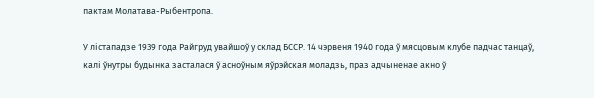пактам Молатава-Рыбентропа.

У лістападзе 1939 года Райгруд увайшоў у склад БССР. 14 чэрвеня 1940 года ў мясцовым клубе падчас танцаў, калі ўнутры будынка засталася ў асноўным яўрэйская моладзь, праз адчыненае акно ў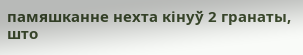памяшканне нехта кінуў 2 гранаты, што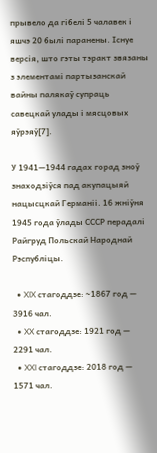прывело да гібелі 5 чалавек і яшчэ 20 былі паранены. Існуе версія, што гэты тэракт звязаны з элементамі партызанскай вайны палякаў супраць савецкай улады і мясцовых яўрэяў[7].

У 1941—1944 гадах горад зноў знаходзіўся пад акупацыяй нацысцкай Германіі. 16 жніўня 1945 года ўлады СССР перадалі Райгруд Польскай Народнай Рэспубліцы.

  • XIX стагоддзе: ~1867 год — 3916 чал.
  • XX стагоддзе: 1921 год — 2291 чал.
  • XXI стагоддзе: 2018 год — 1571 чал.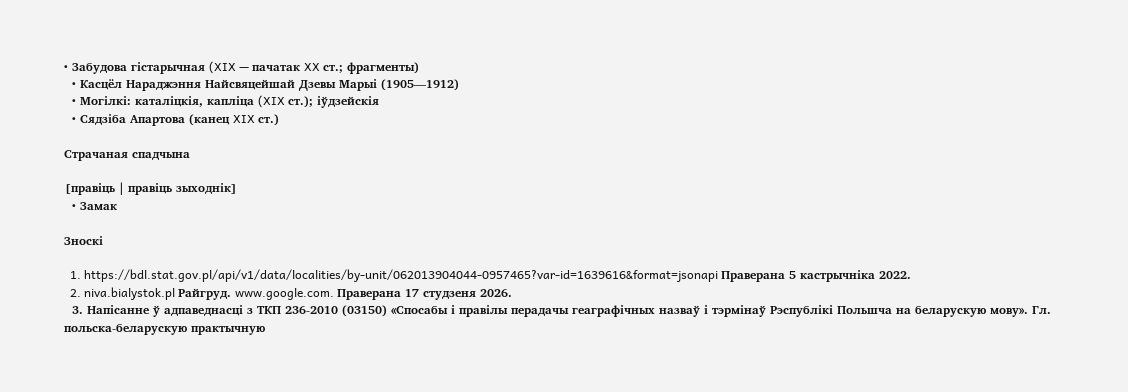• Забудова гістарычная (XIX — пачатак XX ст.; фрагменты)
  • Касцёл Нараджэння Найсвяцейшай Дзевы Марыі (1905—1912)
  • Могілкі: каталіцкія, капліца (XIX ст.); іўдзейскія
  • Сядзіба Апартова (канец XIX ст.)

Страчаная спадчына

[правіць | правіць зыходнік]
  • Замак

Зноскі

  1. https://bdl.stat.gov.pl/api/v1/data/localities/by-unit/062013904044-0957465?var-id=1639616&format=jsonapi Праверана 5 кастрычніка 2022.
  2. niva.bialystok.pl Райгруд. www.google.com. Праверана 17 студзеня 2026.
  3. Напісанне ў адпаведнасці з ТКП 236-2010 (03150) «Спосабы і правілы перадачы геаграфічных назваў і тэрмінаў Рэспублікі Польшча на беларускую мову». Гл. польска-беларускую практычную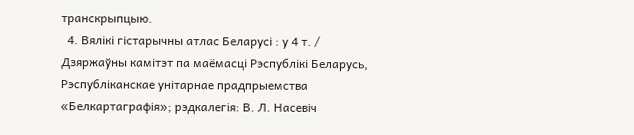транскрыпцыю.
  4. Вялікі гістарычны атлас Беларусі : у 4 т. / Дзяржаўны камітэт па маёмасці Рэспублікі Беларусь, Рэспубліканскае унітарнае прадпрыемства «Белкартаграфія»; рэдкалегія: В. Л. Насевіч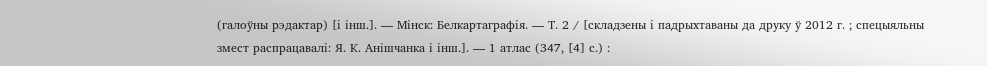(галоўны рэдактар) [і інш.]. — Мінск: Белкартаграфія. — Т. 2 / [складзены і падрыхтаваны да друку ў 2012 г. ; спецыяльны змест распрацавалі: Я. К. Анішчанка і інш.]. — 1 атлас (347, [4] с.) :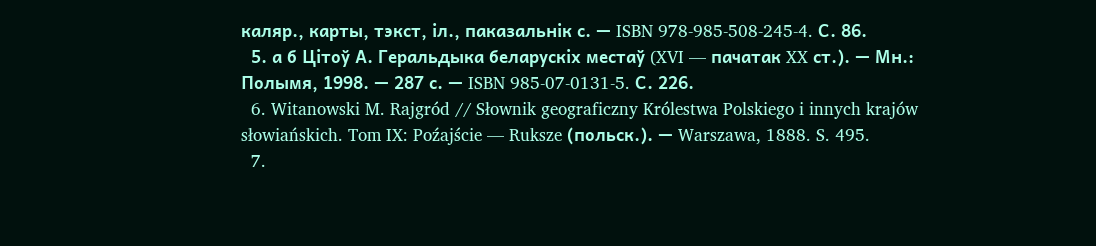каляр., карты, тэкст, іл., паказальнік с. — ISBN 978-985-508-245-4. С. 86.
  5. а б Цітоў А. Геральдыка беларускіх местаў (XVI — пачатак XX ст.). — Мн.: Полымя, 1998. — 287 с. — ISBN 985-07-0131-5. С. 226.
  6. Witanowski M. Rajgród // Słownik geograficzny Królestwa Polskiego i innych krajów słowiańskich. Tom IX: Poźajście — Ruksze (польск.). — Warszawa, 1888. S. 495.
  7.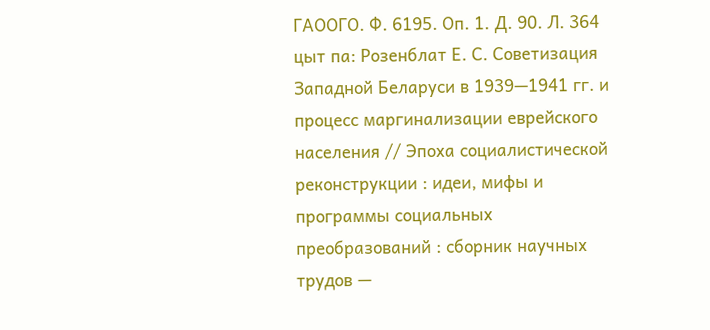ГАООГО. Ф. 6195. Оп. 1. Д. 90. Л. 364 цыт па: Розенблат Е. С. Советизация Западной Беларуси в 1939—1941 гг. и процесс маргинализации еврейского населения // Эпоха социалистической реконструкции : идеи, мифы и программы социальных преобразований : сборник научных трудов —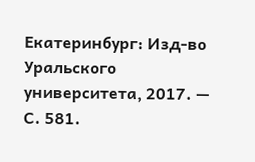Екатеринбург: Изд-во Уральского университета, 2017. — С. 581.